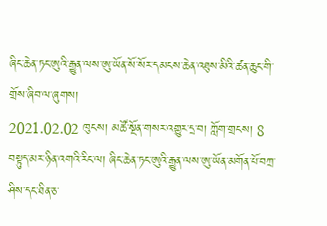ཞིང་ཆེན་ཏང་ཨུའི་རྒྱུན་ལས་ཨུ་ཡོན་སོ་སོར་དམངས་ཆེན་འཐུས་མིའི་ཚན་ཆུང་གི་གྲོས་ཞིབ་ལ་ཞུགས།
2021.02.02 ཁུངས། མཚོ་སྔོན་གསར་འགྱུར་དྲ་བ། ཀློག་གྲངས། 8
བསྟུད་མར་ཉིན་འགའི་རིང་ལ། ཞིང་ཆེན་ཏང་ཨུའི་རྒྱུན་ལས་ཨུ་ཡོན་མགོན་པོ་བཀྲ་ཤིས་དང་ཐིན་ཅ་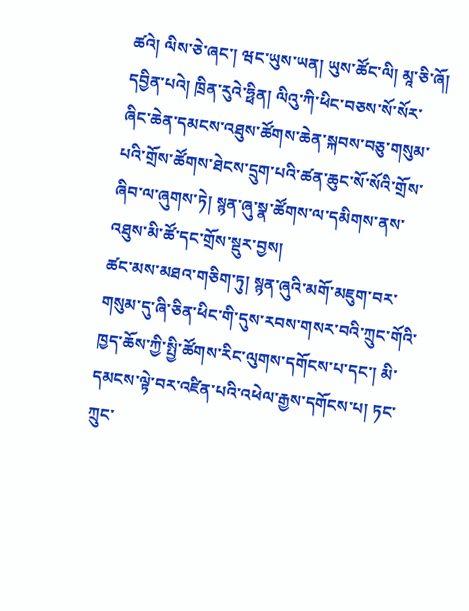ཚའེ། ལིས་ཅེ་ཞང་། ཝང་ཡུས་ཡན། ཡུས་ཚོང་ལི། མཱ་ཅི་ཞོ། དབྱིན་པའེ། ཁྲིན་རུའེ་ཧྥིན། ལིའུ་ཀི་ཕིང་བཅས་སོ་སོར་ཞིང་ཆེན་དམངས་འཐུས་ཚོགས་ཆེན་སྐབས་བཅུ་གསུམ་པའི་གྲོས་ཚོགས་ཐེངས་དྲུག་པའི་ཚན་ཆུང་སོ་སོའི་གྲོས་ཞིབ་ལ་ཞུགས་ཏེ། སྙན་ཞུ་སྣ་ཚོགས་ལ་དམིགས་ནས་འཐུས་མི་ཚོ་དང་གྲོས་སྡུར་བྱས།
ཚང་མས་མཐའ་གཅིག་ཏུ། སྙན་ཞུའི་མགོ་མཇུག་བར་གསུམ་དུ་ཞི་ཅིན་ཕིང་གི་དུས་རབས་གསར་བའི་ཀྲུང་གོའི་ཁྱད་ཆོས་ཀྱི་སྤྱི་ཚོགས་རིང་ལུགས་དགོངས་པ་དང་། མི་དམངས་ལྟེ་བར་འཛིན་པའི་འཕེལ་རྒྱས་དགོངས་པ། ཏང་ཀྲུང་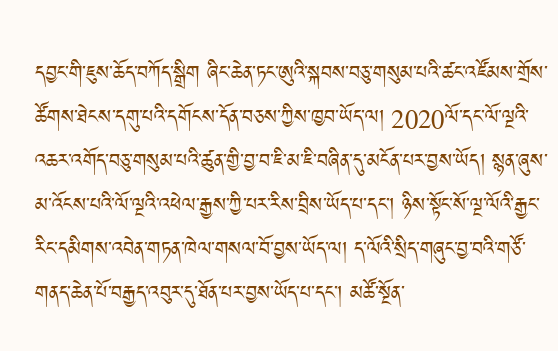དབྱང་གི་ཇུས་ཆོད་བཀོད་སྒྲིག ཞིང་ཆེན་ཏང་ཨུའི་སྐབས་བཅུ་གསུམ་པའི་ཚང་འཛོམས་གྲོས་ཚོགས་ཐེངས་དགུ་པའི་དགོངས་དོན་བཅས་ཀྱིས་ཁྱབ་ཡོད་ལ། 2020ལོ་དང་ལོ་ལྔའི་འཆར་འགོད་བཅུ་གསུམ་པའི་ཚུན་གྱི་བྱ་བ་ཇི་མ་ཇི་བཞིན་དུ་མངོན་པར་བྱས་ཡོད། སྙན་ཞུས་མ་འོངས་པའི་ལོ་ལྔའི་འཕེལ་རྒྱས་ཀྱི་པར་རིས་བྲིས་ཡོད་པ་དང་། ཉིས་སྟོང་སོ་ལྔ་ལོའི་རྒྱང་རིང་དམིགས་འབེན་གཏན་ཁེལ་གསལ་བོ་བྱས་ཡོད་ལ། ད་ལོའི་སྲིད་གཞུང་བྱ་བའི་གཙོ་གནད་ཆེན་པོ་བརྒྱད་འབུར་དུ་ཐོན་པར་བྱས་ཡོད་པ་དང་། མཚོ་སྔོན་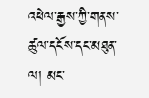འཕེལ་རྒྱས་ཀྱི་གནས་ཚུལ་དངོས་དང་མཐུན་ལ། མང་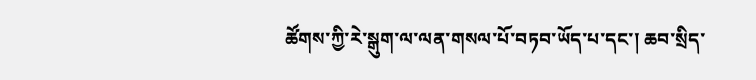ཚོགས་ཀྱི་རེ་སྒུག་ལ་ལན་གསལ་པོ་བཏབ་ཡོད་པ་དང་། ཆབ་སྲིད་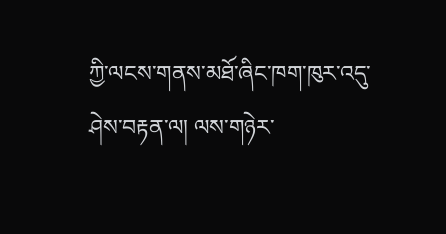ཀྱི་ལངས་གནས་མཐོ་ཞིང་ཁག་ཁུར་འདུ་ཤེས་བརྟན་ལ། ལས་གཉེར་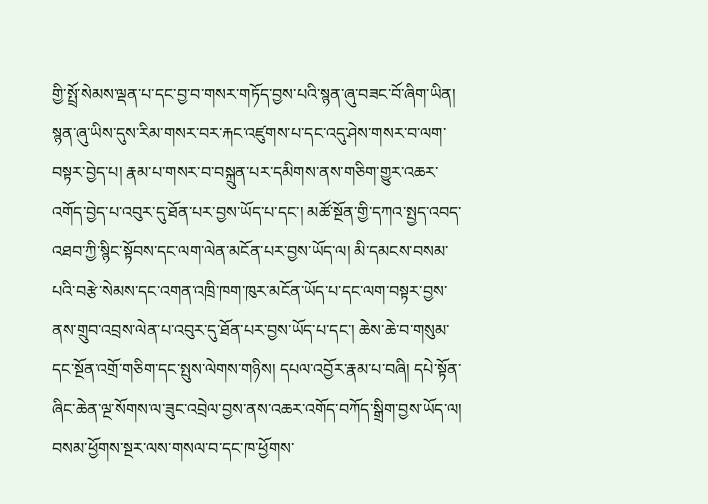གྱི་སྤྲོ་སེམས་ལྡན་པ་དང་བྱ་བ་གསར་གཏོད་བྱས་པའི་སྙན་ཞུ་བཟང་བོ་ཞིག་ཡིན། སྙན་ཞུ་ཡིས་དུས་རིམ་གསར་བར་རྐང་འཛུགས་པ་དང་འདུ་ཤེས་གསར་བ་ལག་བསྟར་བྱེད་པ། རྣམ་པ་གསར་བ་བསྐྲུན་པར་དམིགས་ནས་གཅིག་གྱུར་འཆར་འགོད་བྱེད་པ་འབུར་དུ་ཐོན་པར་བྱས་ཡོད་པ་དང་། མཚོ་སྔོན་གྱི་དཀའ་སྤྱད་འབད་འཐབ་ཀྱི་སྙིང་སྟོབས་དང་ལག་ལེན་མངོན་པར་བྱས་ཡོད་ལ། མི་དམངས་བསམ་པའི་བརྩེ་སེམས་དང་འགན་འཁྲི་ཁག་ཁུར་མངོན་ཡོད་པ་དང་ལག་བསྟར་བྱས་ནས་གྲུབ་འབྲས་ལེན་པ་འབུར་དུ་ཐོན་པར་བྱས་ཡོད་པ་དང་། ཆེས་ཆེ་བ་གསུམ་དང་སྔོན་འགྲོ་གཅིག་དང་སྤུས་ལེགས་གཉིས། དཔལ་འབྱོར་རྣམ་པ་བཞི། དཔེ་སྟོན་ཞིང་ཆེན་ལྔ་སོགས་ལ་ཟུང་འབྲེལ་བྱས་ནས་འཆར་འགོད་བཀོད་སྒྲིག་བྱས་ཡོད་ལ། བསམ་ཕྱོགས་སྔར་ལས་གསལ་བ་དང་ཁ་ཕྱོགས་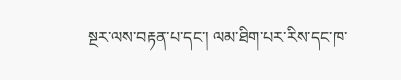སྔར་ལས་བརྟན་པ་དང་། ལམ་ཐིག་པར་རིས་དང་ཁ་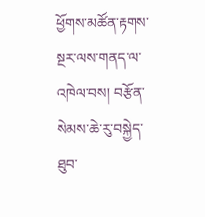ཕྱོགས་མཚོན་རྟགས་སྔར་ལས་གནད་ལ་འཁེལ་བས། བརྩོན་སེམས་ཆེ་རུ་བསྐྱེད་ཐུབ་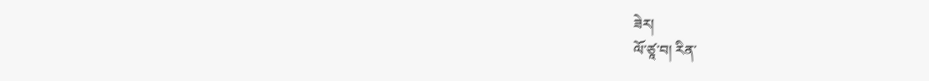ཟེར།
ལོ་ཙཱ་བ། རིན་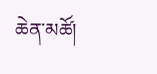ཆེན་མཚོ།